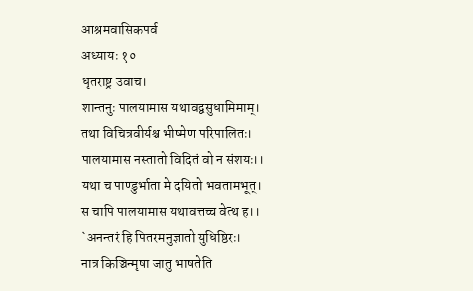आश्रमवासिकपर्व
अध्यायः १०
धृतराष्ट्र उवाच।
शान्तनुः पालयामास यथावद्वसुधामिमाम्।
तथा विचित्रवीर्यश्च भीष्मेण परिपालितः।
पालयामास नस्तातो विदितं वो न संशयः।।
यथा च पाण्डुर्भाता मे दयितो भवतामभूत्।
स चापि पालयामास यथावत्तच्च वेत्थ ह।।
`अनन्तरं हि पितरमनुज्ञातो युधिष्ठिरः।
नात्र किञ्चिन्मृषा जातु भाषतेति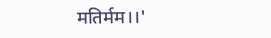मतिर्मम।।'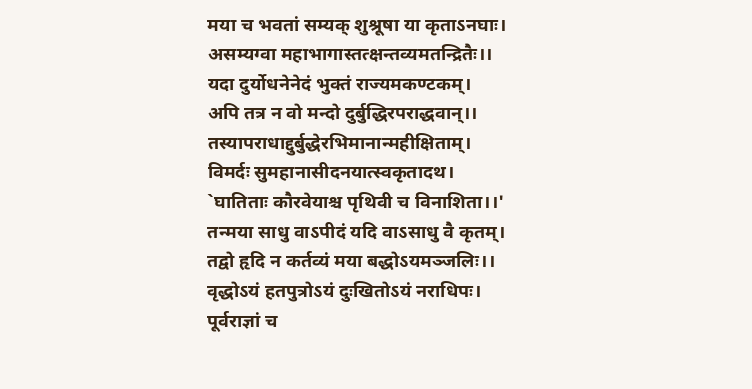मया च भवतां सम्यक् शुश्रूषा या कृताऽनघाः।
असम्यग्वा महाभागास्तत्क्षन्तव्यमतन्द्रितैः।।
यदा दुर्योधनेनेदं भुक्तं राज्यमकण्टकम्।
अपि तत्र न वो मन्दो दुर्बुद्धिरपराद्धवान्।।
तस्यापराधाद्दुर्बुद्धेरभिमानान्महीक्षिताम्।
विमर्दः सुमहानासीदनयात्स्वकृतादथ।
`घातिताः कौरवेयाश्च पृथिवी च विनाशिता।।'
तन्मया साधु वाऽपीदं यदि वाऽसाधु वै कृतम्।
तद्वो हृदि न कर्तव्यं मया बद्धोऽयमञ्जलिः।।
वृद्धोऽयं हतपुत्रोऽयं दुःखितोऽयं नराधिपः।
पूर्वराज्ञां च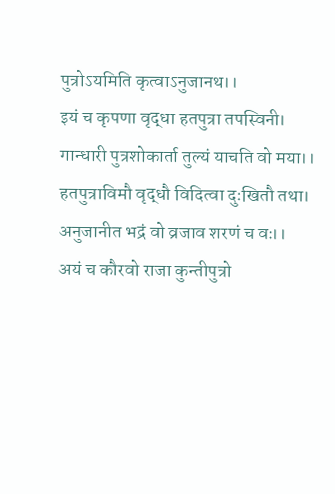पुत्रोऽयमिति कृत्वाऽनुजानथ।।
इयं च कृपणा वृद्धा हतपुत्रा तपस्विनी।
गान्धारी पुत्रशोकार्ता तुल्यं याचति वो मया।।
हतपुत्राविमौ वृद्धौ विदित्वा दुःखितौ तथा।
अनुजानीत भद्रं वो व्रजाव शरणं च वः।।
अयं च कौरवो राजा कुन्तीपुत्रो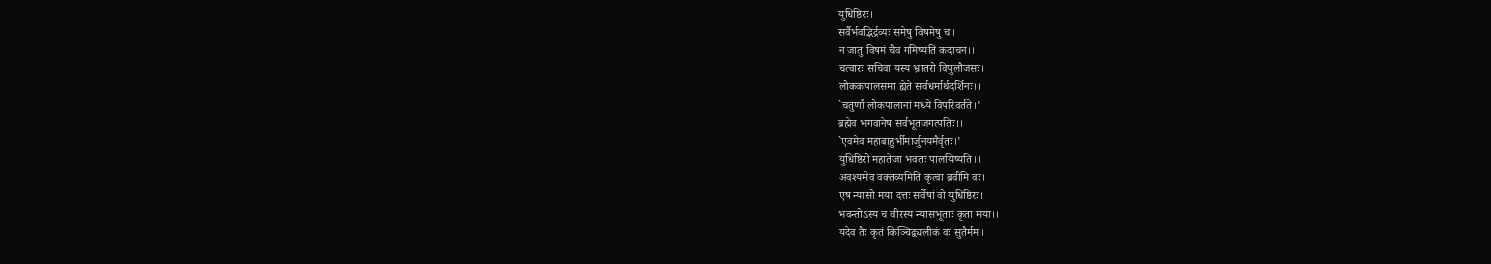युधिष्ठिरः।
सर्वैर्भवद्भिर्द्रव्यः समेषु विषमेषु च।
न जातु विषमं चैव गमिष्यति कदाचन।।
चत्वारः सचिवा यस्य भ्रातरो विपुलौजसः।
लोककपालसमा ह्येते सर्वधर्मार्थदर्शिनः।।
`चतुर्णां लोकपालानां मध्ये विपरिवर्तते।'
ब्रह्मेव भगवानेष सर्वभूतजगत्पतिः।।
`एवमेव महाबाहुर्भीमार्जुनयमैर्वृतः।'
युधिष्ठिरो महातेजा भवतः पालयिष्यति।।
अवश्यमेव वक्तव्यमिति कृत्वा ब्रवीमि वः।
एष न्यासो मया दत्तः सर्वेषां वो युधिष्ठिरः।
भवन्तोऽस्य च वीरस्य न्यासभूताः कृता मया।।
यदेव तैः कृतं किञ्चिद्व्यलीकं वः सुतैर्मम।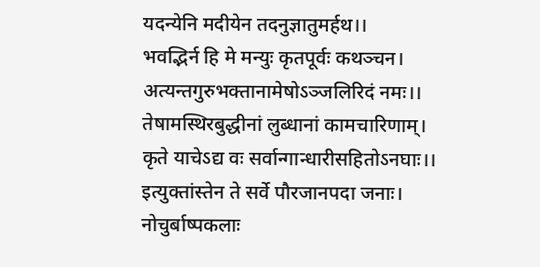यदन्येनि मदीयेन तदनुज्ञातुमर्हथ।।
भवद्भिर्न हि मे मन्युः कृतपूर्वः कथञ्चन।
अत्यन्तगुरुभक्तानामेषोऽञ्जलिरिदं नमः।।
तेषामस्थिरबुद्धीनां लुब्धानां कामचारिणाम्।
कृते याचेऽद्य वः सर्वान्गान्धारीसहितोऽनघाः।।
इत्युक्तांस्तेन ते सर्वे पौरजानपदा जनाः।
नोचुर्बाष्पकलाः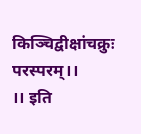किञ्चिद्वीक्षांचक्रुः परस्परम्।।
।। इति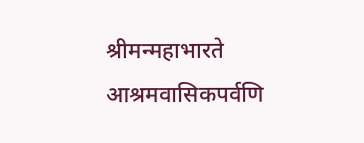श्रीमन्महाभारते आश्रमवासिकपर्वणि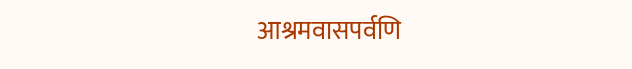आश्रमवासपर्वणि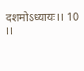दशमोऽध्यायः।। 10 ।।